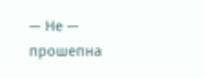— Не — прошепна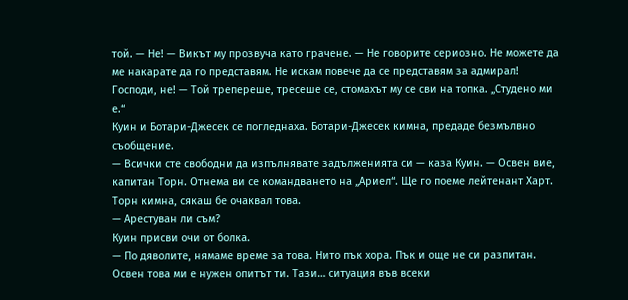той. — Не! — Викът му прозвуча като грачене. — Не говорите сериозно. Не можете да ме накарате да го представям. Не искам повече да се представям за адмирал! Господи, не! — Той трепереше, тресеше се, стомахът му се сви на топка. „Студено ми е.“
Куин и Ботари-Джесек се погледнаха. Ботари-Джесек кимна, предаде безмълвно съобщение.
— Всички сте свободни да изпълнявате задълженията си — каза Куин. — Освен вие, капитан Торн. Отнема ви се командването на „Ариел“. Ще го поеме лейтенант Харт.
Торн кимна, сякаш бе очаквал това.
— Арестуван ли съм?
Куин присви очи от болка.
— По дяволите, нямаме време за това. Нито пък хора. Пък и още не си разпитан. Освен това ми е нужен опитът ти. Тази… ситуация във всеки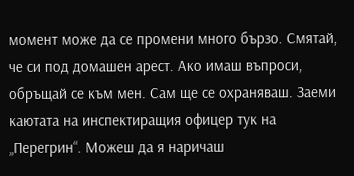момент може да се промени много бързо. Смятай, че си под домашен арест. Ако имаш въпроси, обръщай се към мен. Сам ще се охраняваш. Заеми каютата на инспектиращия офицер тук на „Перегрин“. Можеш да я наричаш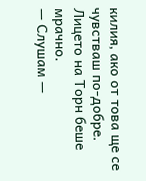килия, ако от това ще се чувстваш по-добре.
Лицето на Торн беше мрачно.
— Слушам —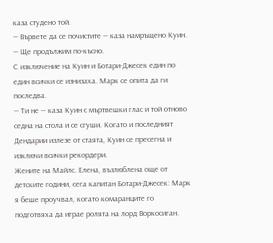каза студено той.
— Вървете да се почистите — каза намръщено Куин. — Ще продължим по-късно.
С изключение на Куин и Ботари-Джесек един по един всички се изнизаха. Марк се опита да ги последва.
— Ти не — каза Куин с мъртвешки глас и той отново седна на стола и се сгуши. Когато и последният Дендарии излезе от стаята, Куин се пресегна и изключи всички рекордери.
Жените на Майлс. Елена, възлюблена още от детските години, сега капитан Ботари-Джесек: Марк я беше проучвал, когато комаранците го подготвяха да играе ролята на лорд Воркосиган.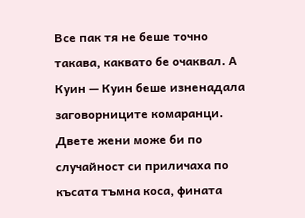Все пак тя не беше точно такава, каквато бе очаквал. А Куин — Куин беше изненадала заговорниците комаранци. Двете жени може би по случайност си приличаха по късата тъмна коса, фината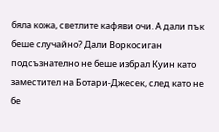бяла кожа, светлите кафяви очи. А дали пък беше случайно? Дали Воркосиган подсъзнателно не беше избрал Куин като заместител на Ботари-Джесек, след като не бе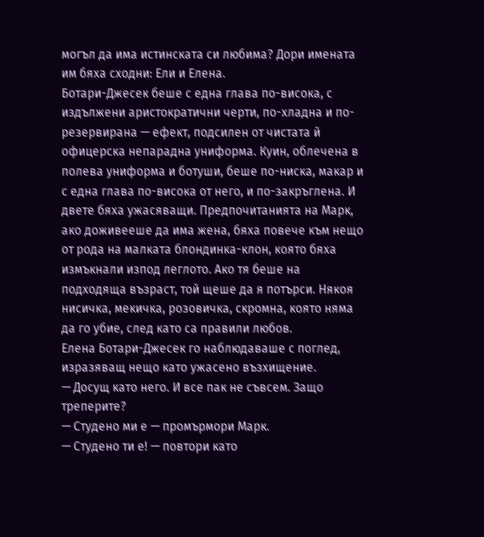могъл да има истинската си любима? Дори имената им бяха сходни: Ели и Елена.
Ботари-Джесек беше с една глава по-висока, с издължени аристократични черти, по-хладна и по-резервирана — ефект, подсилен от чистата й офицерска непарадна униформа. Куин, облечена в полева униформа и ботуши, беше по-ниска, макар и с една глава по-висока от него, и по-закръглена. И двете бяха ужасяващи. Предпочитанията на Марк, ако доживееше да има жена, бяха повече към нещо от рода на малката блондинка-клон, която бяха измъкнали изпод леглото. Ако тя беше на подходяща възраст, той щеше да я потърси. Някоя нисичка, мекичка, розовичка, скромна, която няма да го убие, след като са правили любов.
Елена Ботари-Джесек го наблюдаваше с поглед, изразяващ нещо като ужасено възхищение.
— Досущ като него. И все пак не съвсем. Защо треперите?
— Студено ми е — промърмори Марк.
— Студено ти е! — повтори като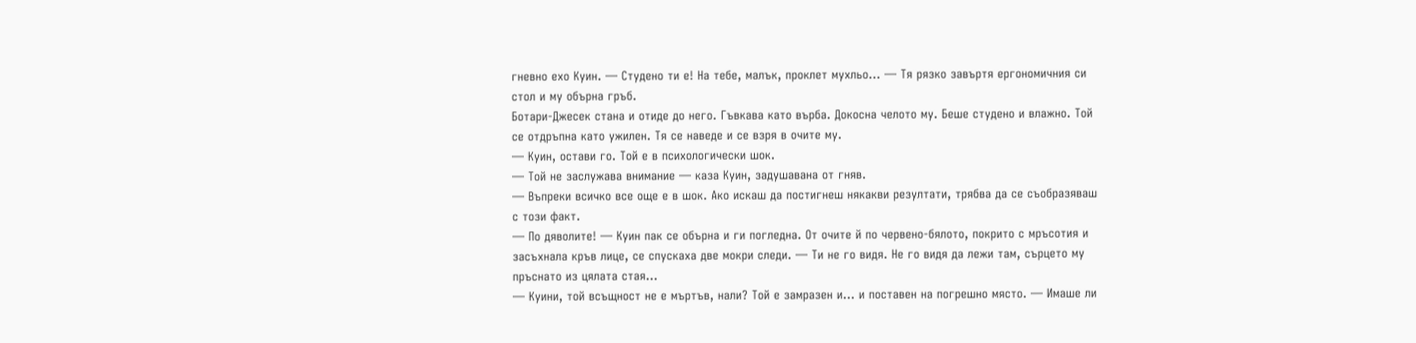гневно ехо Куин. — Студено ти е! На тебе, малък, проклет мухльо… — Тя рязко завъртя ергономичния си стол и му обърна гръб.
Ботари-Джесек стана и отиде до него. Гъвкава като върба. Докосна челото му. Беше студено и влажно. Той се отдръпна като ужилен. Тя се наведе и се взря в очите му.
— Куин, остави го. Той е в психологически шок.
— Той не заслужава внимание — каза Куин, задушавана от гняв.
— Въпреки всичко все още е в шок. Ако искаш да постигнеш някакви резултати, трябва да се съобразяваш с този факт.
— По дяволите! — Куин пак се обърна и ги погледна. От очите й по червено-бялото, покрито с мръсотия и засъхнала кръв лице, се спускаха две мокри следи. — Ти не го видя. Не го видя да лежи там, сърцето му пръснато из цялата стая…
— Куини, той всъщност не е мъртъв, нали? Той е замразен и… и поставен на погрешно място. — Имаше ли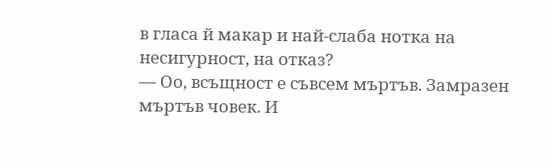в гласа й макар и най-слаба нотка на несигурност, на отказ?
— Оо, всъщност е съвсем мъртъв. Замразен мъртъв човек. И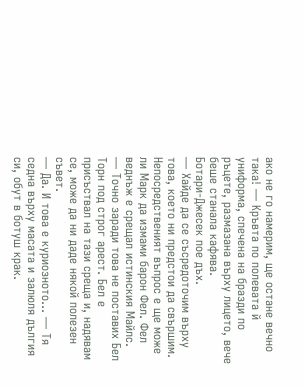ако не го намерим, ще остане вечно така! — Кръвта по полевата й униформа, спечена на бразди по ръцете, размазана върху лицето, вече беше станала кафява.
Ботари-Джесек пое дъх.
— Хайде да се съсредоточим върху това, което ни предстои да свършим. Непосредственият въпрос е ще може ли Марк да измами барон Фел. Фел веднъж е срещал истинския Майлс.
— Точно заради това не поставих Бел Торн под строг арест. Бел е присъствал на тази среща и, надявам се, може да ни даде някой полезен съвет.
— Да. И това е куриозното… — Тя седна върху масата и залюля дългия си, обут в ботуш крак.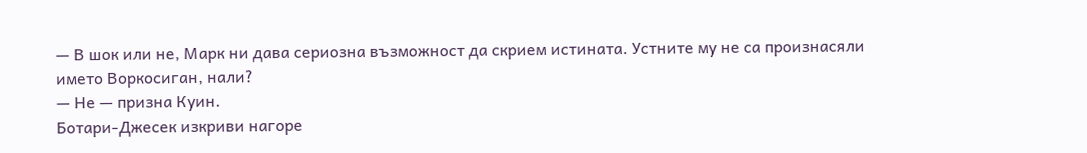— В шок или не, Марк ни дава сериозна възможност да скрием истината. Устните му не са произнасяли името Воркосиган, нали?
— Не — призна Куин.
Ботари-Джесек изкриви нагоре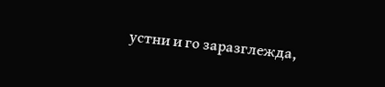устни и го заразглежда,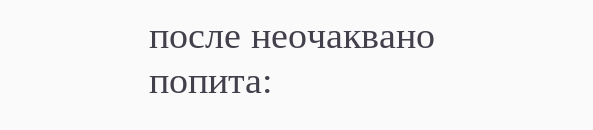после неочаквано попита: